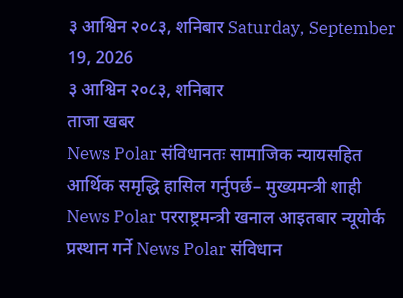३ आश्विन २०८३, शनिबार Saturday, September 19, 2026
३ आश्विन २०८३, शनिबार
ताजा खबर
News Polar संविधानतः सामाजिक न्यायसहित आर्थिक समृद्धि हासिल गर्नुपर्छ– मुख्यमन्त्री शाही News Polar परराष्ट्रमन्त्री खनाल आइतबार न्यूयोर्क प्रस्थान गर्ने News Polar संविधान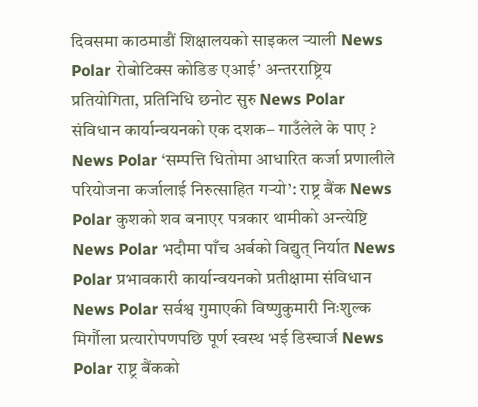दिवसमा काठमाडौं शिक्षालयको साइकल र्‍याली News Polar रोबोटिक्स कोडिङ एआई’ अन्तरराष्ट्रिय प्रतियोगिता, प्रतिनिधि छनोट सुरु News Polar संविधान कार्यान्वयनको एक दशक– गाउँलेले के पाए ? News Polar ‘सम्पत्ति धितोमा आधारित कर्जा प्रणालीले परियोजना कर्जालाई निरुत्साहित गर्‍यो’: राष्ट्र बैंक News Polar कुशको शव बनाएर पत्रकार थामीको अन्त्येष्टि News Polar भदौमा पाँच अर्बको विद्युत् निर्यात News Polar प्रभावकारी कार्यान्वयनको प्रतीक्षामा संविधान News Polar सर्वश्व गुमाएकी विष्णुकुमारी निःशुल्क मिर्गौला प्रत्यारोपणपछि पूर्ण स्वस्थ भई डिस्चार्ज News Polar राष्ट्र बैंकको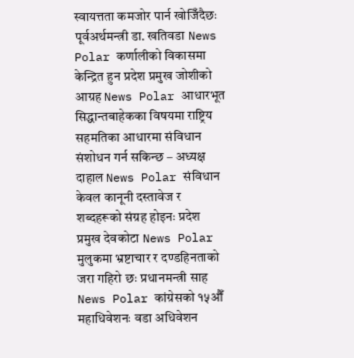स्वायत्तता कमजोर पार्न खोजिँदैछः पूर्वअर्थमन्त्री डा. खतिवडा News Polar कर्णालीको विकासमा केन्द्रित हुन प्रदेश प्रमुख जोशीको आग्रह News Polar आधारभूत सिद्धान्तबाहेकका विषयमा राष्ट्रिय सहमतिका आधारमा संविधान संशोधन गर्न सकिन्छ – अध्यक्ष दाहाल News Polar संविधान केवल कानूनी दस्तावेज र शब्दहरूको संग्रह होइनः प्रदेश प्रमुख देवकोटा News Polar मुलुकमा भ्रष्टाचार र दण्डहिनताको जरा गहिरो छः प्रधानमन्त्री साह News Polar कांग्रेसको १५औँ महाधिवेशनः वडा अधिवेशन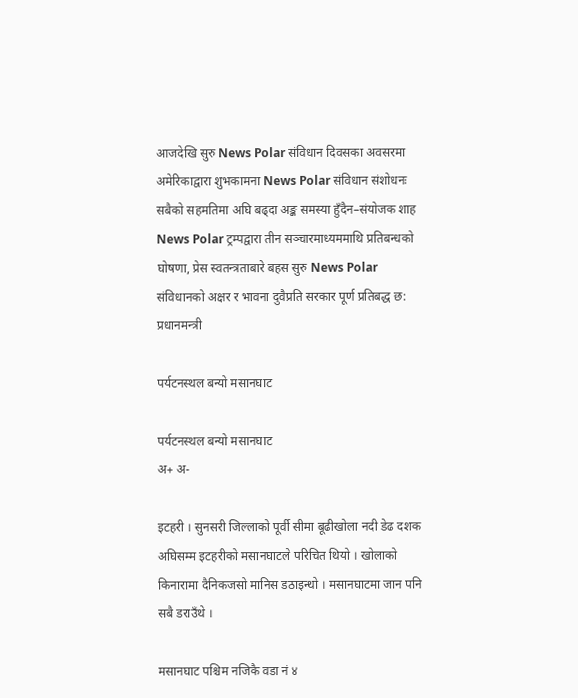आजदेखि सुरु News Polar संविधान दिवसका अवसरमा अमेरिकाद्वारा शुभकामना News Polar संविधान संशोधनः सबैको सहमतिमा अघि बढ्दा अङ्क समस्या हुँदैन–संयोजक शाह News Polar ट्रम्पद्वारा तीन सञ्चारमाध्यममाथि प्रतिबन्धको घोषणा, प्रेस स्वतन्त्रताबारे बहस सुरु News Polar संविधानको अक्षर र भावना दुवैप्रति सरकार पूर्ण प्रतिबद्ध छ: प्रधानमन्त्री

पर्यटनस्थल बन्यो मसानघाट

पर्यटनस्थल बन्यो मसानघाट
अ+ अ-

इटहरी । सुनसरी जिल्लाको पूर्वी सीमा बूढीखोला नदी डेढ दशक अघिसम्म इटहरीको मसानघाटले परिचित थियो । खोलाको किनारामा दैनिकजसो मानिस डठाइन्थो । मसानघाटमा जान पनि सबै डराउँथे ।

मसानघाट पश्चिम नजिकै वडा नं ४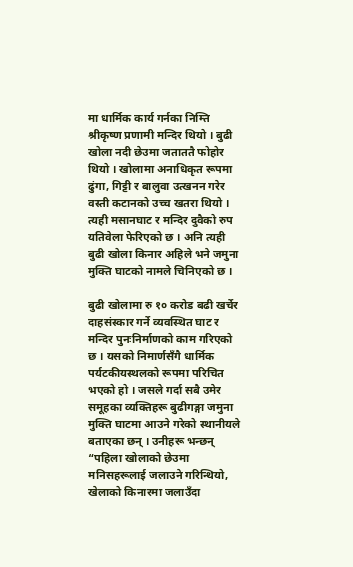मा धार्मिक कार्य गर्नका निम्ति श्रीकृष्ण प्रणामी मन्दिर थियो । बुढी खोला नदी छेउमा जताततै फोहोर थियो । खोलामा अनाधिकृत रूपमा ढुंगा, गिट्टी र बालुवा उत्खनन गरेर वस्ती कटानको उच्च खतरा थियो । त्यही मसानघाट र मन्दिर दुवैको रुप यतिवेला फेरिएको छ । अनि त्यही बुढी खोला किनार अहिले भने जमुना मुक्ति घाटको नामले चिनिएको छ ।

बुढी खोलामा रु १० करोड बढी खर्चेर दाहसंस्कार गर्ने व्यवस्थित घाट र मन्दिर पुनःनिर्माणको काम गरिएको छ । यसको निमार्णसँगै धार्मिक पर्यटकीयस्थलको रूपमा परिचित भएको हो । जसले गर्दा सबै उमेर समूहका व्यक्तिहरू बुढीगङ्गा जमुना मुक्ति घाटमा आउने गरेको स्थानीयले बताएका छन् । उनीहरू भन्छन् “पहिला खोलाको छेउमा मनिसहरूलाई जलाउने गरिन्थियो, खेलाको किनारमा जलाउँदा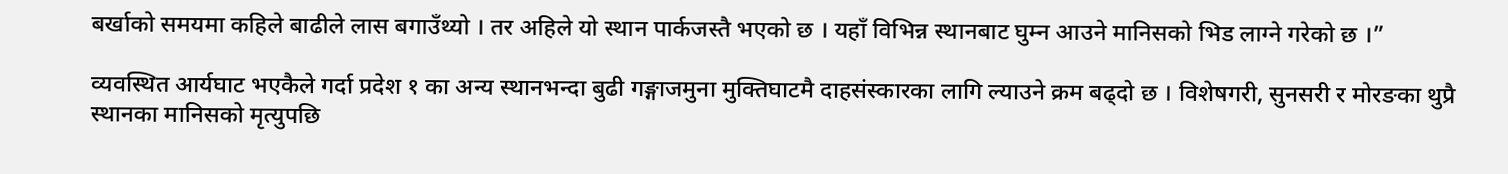बर्खाको समयमा कहिले बाढीले लास बगाउँथ्यो । तर अहिले यो स्थान पार्कजस्तै भएको छ । यहाँ विभिन्न स्थानबाट घुम्न आउने मानिसको भिड लाग्ने गरेको छ ।”

व्यवस्थित आर्यघाट भएकैले गर्दा प्रदेश १ का अन्य स्थानभन्दा बुढी गङ्गाजमुना मुक्तिघाटमै दाहसंस्कारका लागि ल्याउने क्रम बढ्दो छ । विशेषगरी, सुनसरी र मोरङका थुप्रै स्थानका मानिसको मृत्युपछि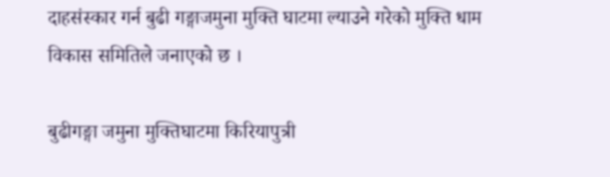दाहसंस्कार गर्न बुढी गङ्गाजमुना मुक्ति घाटमा ल्याउने गरेको मुक्ति धाम विकास समितिले जनाएको छ ।

बुढीगङ्गा जमुना मुक्तिघाटमा किरियापुत्री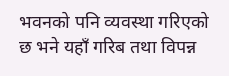भवनको पनि व्यवस्था गरिएको छ भने यहाँ गरिब तथा विपन्न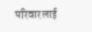परिवारलाई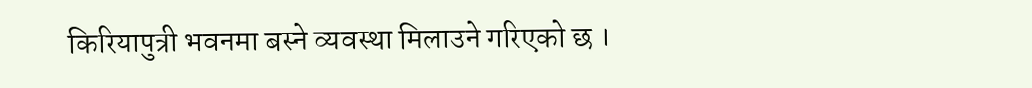किरियापुत्री भवनमा बस्ने व्यवस्था मिलाउने गरिएको छ ।